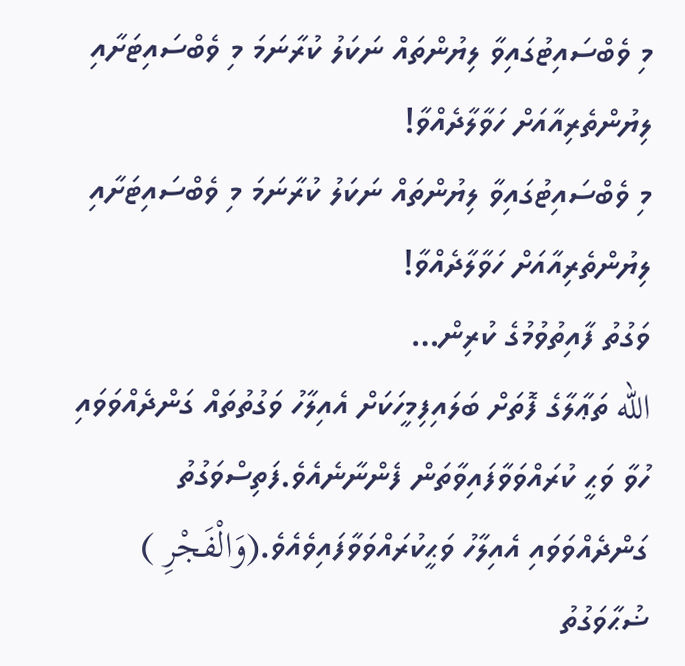މި ވެބްސައިޓުގައިވާ ލިޔުންތައް ނަކަލު ކުރާނަމަ މި ވެބްސައިޓަށާއި ލިޔުންތެރިއާއަށް ހަވާލާދެއްވާ!
މި ވެބްސައިޓުގައިވާ ލިޔުންތައް ނަކަލު ކުރާނަމަ މި ވެބްސައިޓަށާއި ލިޔުންތެރިއާއަށް ހަވާލާދެއްވާ!
ވަގުތު ފާއިތުވުމުގެ ކުރިން…
الله ތަޢާލާގެ ފޮތަށް ބަލައިފިމީހަކަށް އެއިލާހު ވަގުތުތައް ގަންދެއްވަވައި ހުވާ ވަޙީ ކުރައްވަވާފައިވާތަން ފެންނާނެއެވެ.ފަތިސްވަގުތު ގަންދެއްވަވައި އެއިލާހު ވަޙީކުރައްވަވާފައިވެއެވެ.(وَالْفَجْرِ )  ޟުޙާވަގުތު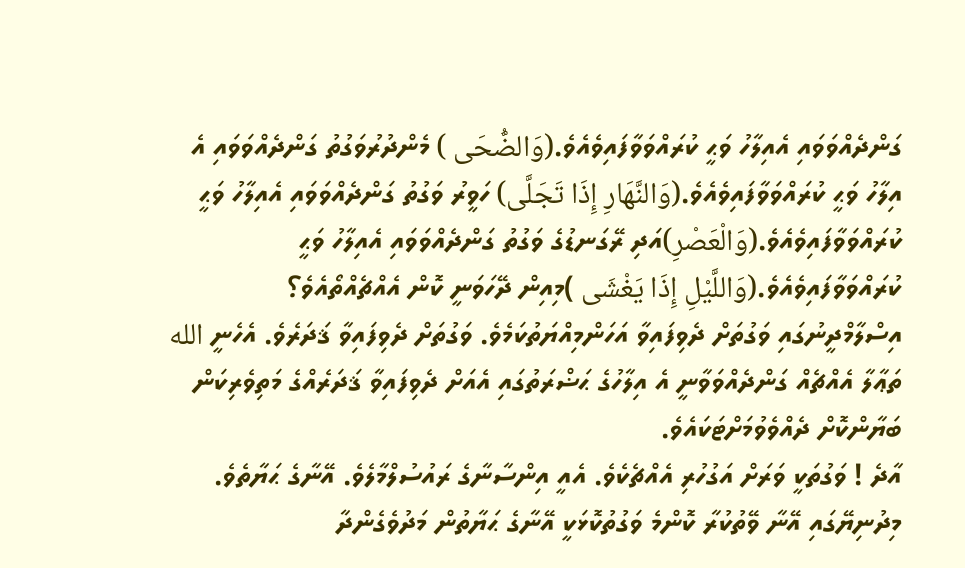ގަންދެއްވަވައި އެއިލާހު ވަޙީ ކުރައްވަވާފައިވެއެވެ.(وَالضُّحَى ) މެންދުރުވަގުތު ގަންދެއްވަވައި އެ އިލާހު ވަޙީ ކުރައްވަވާފައިވެއެވެ.(وَالنَّهَارِ إِذَا تَجَلَّى) ހަވީރު ވަގުތު ގަންދެއްވަވައި އެއިލާހު ވަޙީ ކުރައްވަވާފައިވެއެވެ.(وَالْعَصْرِ)އަދި ރޭގަނޑުގެ ވަގުތު ގަންދެއްވަވައި އެއިލާހު ވަޙީ ކުރައްވަވާފައިވެއެވެ.(وَاللَّيْلِ إِذَا يَغْشَى )މިއިން ދޭހަވަނީ ކޮން އެއްޗެއްތޯއެވެ؟ އިސްލާމްދީނުގައި ވަގުތަށް ދެވިފައިވާ އަހަންމިއްޔަތުކަމެވެ. ވަގުތަށް ދެވިފައިވާ ޤަދަރެވެ. އެހެނީ الله ތަޢާލާ އެއްޗެއް ގަންދެއްވަވާނީ އެ އިލާހުގެ ޙަޟްރަތުގައި އެއަށް ދެވިފައިވާ ޤަދަރެއްގެ މަތިވެރިކަން ބަޔާންކޮށް ދެއްވެވުމަށްޓަކައެވެ.
އާދެ ! ވަގުތަކީ ވަރަށް އަގުހުރި އެއްޗެކެވެ. އެއީ އިންސާނާގެ ރައުސުލްމާލެވެ. އޭނާގެ ޙަޔާތެވެ. މިދުނިޔޭގައި އޭނާ ވޭތުކުރާ ކޮންމެ ވަގުތުކޮޅަކީ އޭނާގެ ޙަޔާތުން މަދުވެގެންދާ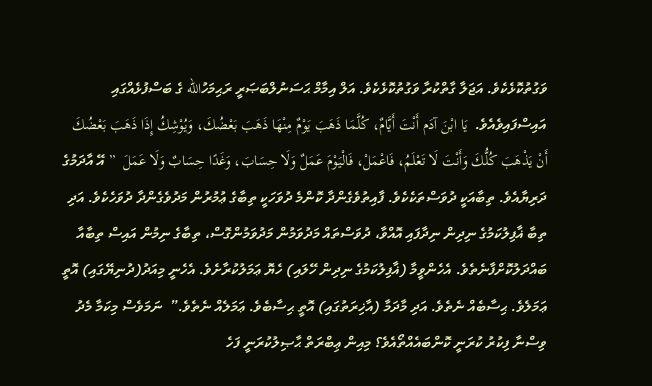ވަގުތުކޮޅެކެވެ. އަޖަލާ ގާތްކުރާ ވަގުތުކޮޅެކެވެ. އަލް އިމާމް ޙަސަނުލްބަޞަރީ ރަޙިމަހުالله ގެ ބަސްފުޅެއްގައި އައިސްފައިވެއެވެ.  يَا ابْنَ آدَم أَنْتَ أَيَّامٌ، كُلَّمَا ذَهَبَ يَوْمٌ مِنْهَا ذَهَبَ بَعْضُكَ، وَيُوْشِكُ إِذَا ذَهَبَ بَعْضُكَ أَنْ يَذْهَبَ كُلُّكَ وَأَنْتَ لَا تَعْلَمُ، فَاعْمَلْ، فَالْيَوْمَ عَمَلٌ وَلَا حِسَابَ، وَغَدًا حِسَابٌ وَلَا عَمَلَ  ” އޭ އާދަމުގެ ދަރިޔާއެވެ. ތިބާއަކީ ދުވަސްތަކެކެވެ. ފާއިތުވެގެންދާ ކޮންމެ ދުވަހަކީ ތިބާގެ ޢުމުރުން މަދުވެގެންދާ ދުވަހެކެވެ. އަދި ތިބާ ޣާފިލުކަމުގެ ނިދިން ނިދާފައި އޮއްވާ، ދުވަސްތައް މަދުވަމުން މަދުވަމުންގޮސް، ތިބާގެ ނިމުން އައިސް ތިބާއާ ބައްދަލުކޮށްފާނެތެވެ. އެހެންވީމާ (ޣާފިލުކަމުގެ ނިދިން ހޭލައި) ހެޔޮ ޢަމަލުކުރާށެވެ. އެހެނީ މިއަދު(ދުނިޔޭގައި) އޮތީ ޢަމަލެވެ. ޙިސާބެއް ނެތެވެ. އަދި މާދަމާ (އާޚިރަތުގައި) އޮތީ ޙިސާބެވެ. ޢަމަލެއް ނެތެވެ.”  ނަމަވެސް މިކަމާ މެދު ވިސްނާ ފިކުރު ކުރަނީ ކޮންބައެއްތޯއެވެ؟ މިއިން ޢިބްރަތް ޙާޞިލުކުރަނީ ފަހެ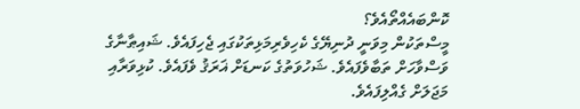ކޮންބައެއްތޯއެވެ؟
މީސްތަކުން މިވަނީ ދުނިޔޭގެ ކެހިވެރިމަޅިތަކުގައި ޖެހިފައެވެ. ޝައިޠާނާގެ ވަސްވާހަށް ތަބާވެފައެވެ. ޝަހުވަތުގެ ކަނޑަށް ޣަރަޤު ވެފައެވެ. ކުޅިވަރާއި މަޖަލަށް ގެއްލިފައެވެ.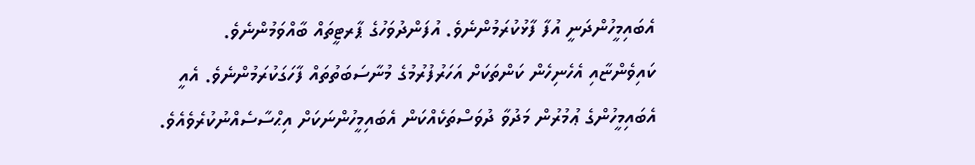އެބައިމީހުންދަނީ އުފާ ފާޅުކުރަމުންނެވެ. އުފަންދުވަހުގެ ޕާރޓީތައް ބާއްވަމުންނެވެ. ކައިވެންޏާއި އެހެނިހެން ކަންތަކަށް އަހަރުފުރުމުގެ މުނާސަބަތުތައް ފާހަގަކުރަމުންނެވެ. އެއީ އެބައިމީހުންގެ ޢުމުރުން މަދުވާ ދުވަސްތަކެއްކަން އެބައިމީހުންނަކަށް އިޙްސާސެއްނުކުރެވެއެވެ.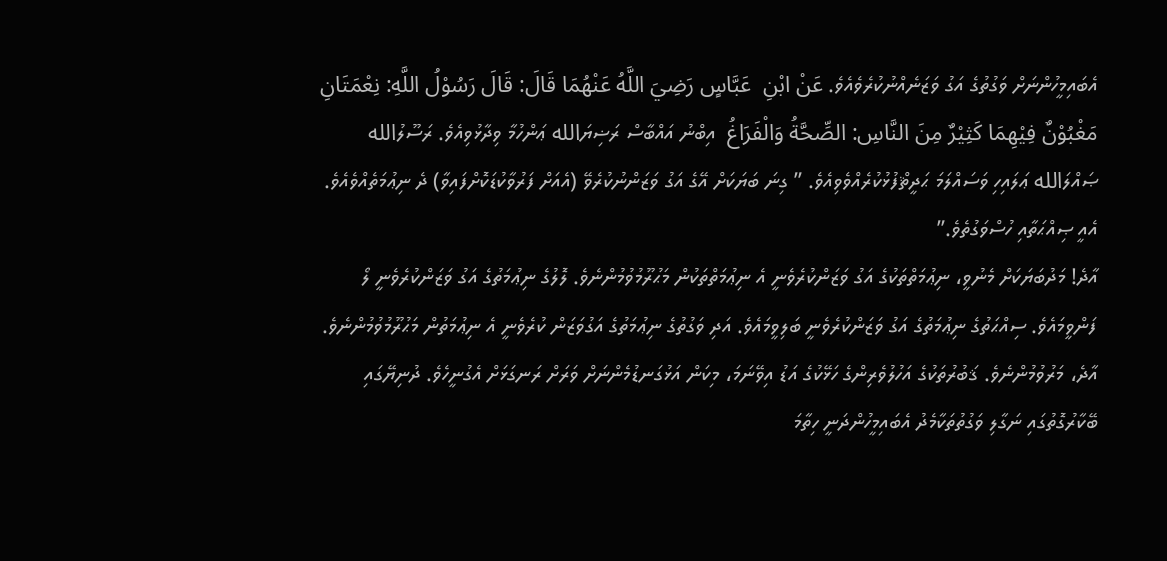އެބައިމީހުންނަށް ވަގުތުގެ އަގު ވަޒަނެއްނުކުރެވެއެވެ. عَنْ ابْنِ  عَبَّاسٍ رَضِيَ اللَّهُ عَنْهُمَا قَالَ: قَالَ رَسُوْلُ اللَّهِ: نِعْمَتَانِ مَغْبُوْنٌ فِيْهِمَا كَثِيْرٌ مِنَ النَّاسِ: الصِّحَّةُ وَالْفَرَاغُ  އިބްނު އައްބާސް ރަޟިޔަالله ޢަންހުމާ ވިދާޅުވިއެވެ. ރަސޫލުالله ޞައްލަالله ޢަލައިހި ވަސައްލަމަ ޙަދީޘްފުޅުކުރެއްވެވިއެވެ. ” ގިނަ ބަޔަކަށް އޭގެ އަގު ވަޒަންނުކުރެވޭ (އެއަށް ފަރުވާކުޑަކޮށްފައިވާ) ދެ ނިޢުމަތެއްވެއެވެ. އެއީ ޞިއްޙަތާއި ހުސްވަގުތެވެ.”
އާދެ! މަދުބަޔަކަށް މެނުވީ، ނިޢުމަތްތަކުގެ އަގު ވަޒަންކުރެވެނީ އެ ނިޢުމަތްތަކުން މަޙުރޫމުވުމުންނެވެ. ލޮލުގެ ނިޢުމަތުގެ އަގު ވަޒަންކުރެވެނީ ލޯ ފަންވީމައެވެ. ސިއްޙަތުގެ ނިޢުމަތުގެ އަގު ވަޒަންކުރެވެނީ ބަލިވީމައެވެ. އަދި ވަގުތުގެ ނިޢުމަތުގެ އަގުވަޒަން ކުރެވެނީ އެ ނިޢުމަތުން މަޙުރޫމުވުމުންނެވެ. އާދެ، މަރުވުމުންނެވެ. ޤަބުރުތަކުގެ އަހުލުވެރިންގެ ހަޅޭކުގެ އަޑު އިވޭނަމަ، މިކަން އަޅުގަނޑުމެންނަށް ވަރަށް ރަނގަޅަށް އެގުނީހެވެ. ދުނިޔޭގައި ބޭކާރުގޮތުގައި ނަގާލި ވަގުތުތަކާމެދު އެބައިމީހުންދަނީ ހިތާމަ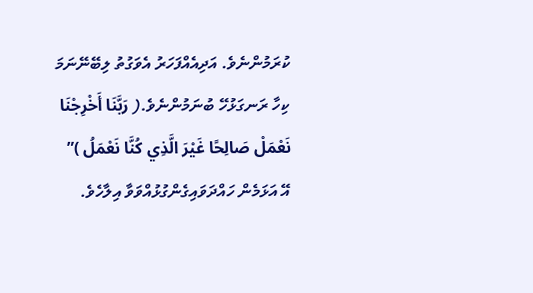ކުރަމުންނެވެ. އަދިއެއްފަހަރު އެވަގުތު ލިބޭނޭނަމަ ކިހާ ރަނގަޅުހޭ ބުނަމުންނެވެ.( رَبَّنَا أَخْرِجْنَا نَعْمَلْ صَالِحًا غَيْرَ الَّذِي كُنَّا نَعْمَلُ )” އޭ އަޅަމެން ހައްދަވައިގެންގުޅުއްވަވާ އިލާހެވެ.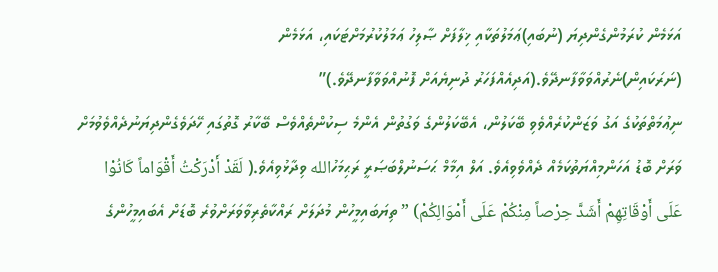އަޅަމެން ކުރަމުންގެންދިޔަ (ނުބައި)ޢަމަލުތަކާއި ޚިލާފަށް ޞާލިހު ޢަމަލުކުރުމަށްޓަކައި، އަޅަމެން (ނަރަކައިން)ނެރުއްވަވާފާނދޭވެ.(އަދިއެއްފަހަރު ދުނިޔެއަށް ފޮނުއްވަވާފާނދޭވެ.)”
ނިޢުމަތްތަކުގެ އަގު ވަޒަންކުރެއްވެވި ބޭކަލުން، އެބޭކަލުންގެ ވަގުތުން އެންމެ ސިކުންތެއްވެސް ބޭކާރު ގޮތުގައި ހޭދަވެގެންދިޔަނުދެއްވެވުމަށް ވަރަށް ބޮޑު އަހަންމިއްޔަތުކަމެއް ދެއްވެވިއެވެ. އަލް އިމާމް ޙަސަނުލްބަޞަރީ ރަޙިމަހުالله ވިދާޅުވިއެވެ.( لَقَدْ أَدْرَكْتُ أَقْوَاماً كَانُوْا عَلَى أَوْقَاتِهِمْ أَشَدَّ حِرْصاً مِنْكُمْ عَلَى أَمْوَالِكُمْ) ” ތިޔަބައިމީހުން މުދަލަށް ރައްކާތެރިވާވަރަށްވުރެ ބޮޑަށް އެބައިމީހުންގެ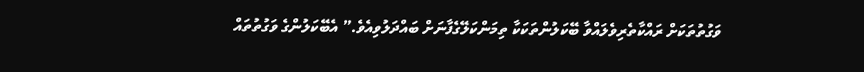ވަގުތުތަކަށް ރައްކާތެރިވެލައްވާ ބޭކަލުންތަކަކާ ތިމަންކަލޭގެފާނަށް ބައްދަލުވިއެވެ.” އެބޭކަލުންގެ ވަގުތުތައް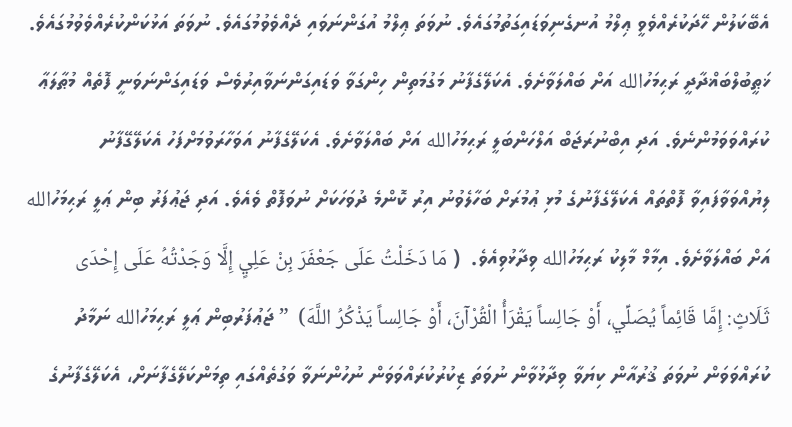އެބޭކަލުން ހޭދަކުރެއްވެވީ ޢިލްމު އުނގެނިވަޑައިގަތުމުގައެވެ. ނުވަތަ ޢިލްމު އުގަންނަވައި ދެއްވެވުމުގައެވެ. ނުވަތަ އަޅުކަންކުރެއްވެވުމުގައެވެ. ޚަޠީބުލްބަޣްދާދީ ރަޙިމަހުالله އަށް ބައްލަވާށެވެ. އެކަލޭގެފާނު މަގުމަތިން ހިންގަވާ ވަޑައިގަންނަވާއިރުވެސް ވަޑައިގަންނަވަނީ ފޮތެއް މުޠާލަޢާ ކުރައްވަވަމުންނެވެ. އަދި އިބްނުރަޖަބް އަލްހަންބަލީ ރަޙިމަހުالله އަށް ބައްލަވާށެވެ. އެކަލޭގެފާނު އަވަހާރަވުމަށްފަހު އެކަލޭގޭފާނު ލިޔުއްވަވާފައިވާ ފޮތްތައް އެކަލޭގެފާނުގެ މުޅި ޢުމުރަށް ބަހާލެވުނު އިރު ކޮންމެ ދުވަހަކަށް ނުވަފޮތް ވެއެވެ. އަދި ޖަޢުފަރު ބިން ޢަލީ ރަޙިމަހުالله އަށް ބައްލަވާށެވެ. އިމާމް މާލިކު ރަޙިމަހުالله ވިދާޅުވިއެވެ.  ( مَا دَخَلْتُ عَلَى جَعْفَرَ بِنْ عَلِيٍ إِلَّا وَجَدْتُهُ عَلَى إِحْدَى ثَلَاثٍ: إِمَّا قَائِماً يُصَلِّي، أَوْ جَالِساً يَقْرَأُ الْقُرْآنَ، أَوْ جَالِساً يَذْكُرُ اللَّهَ)  ” ޖަޢުފަރުބިން ޢަލީ ރަޙިމަހުالله ނަމާދު ކުރައްވަވަން ނުވަތަ ޤުރުއާން ކިޔަވާ ވިދާޅުވާން ނުވަތަ ޒިކުރުކުރައްވަވަން ނުހުންނަވާ ވަގުތެއްގައި ތިމަންކަލޭގެފާނަށް، އެކަލޭގެފާނުގެ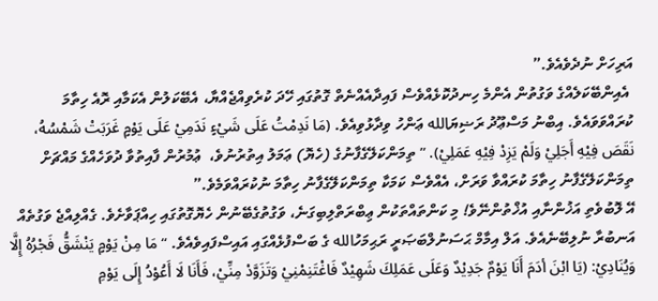އަރިހަށް ނުދެވެއެވެ.”
 އެއިންބޭކަލެއްގެ ވަގުތުން އެންމެ ހިނދުކޮޅެއްވެސް ފައިދާއެއްނެތް ގޮތުގައި ހޭދަ ކުރެވިއްޖެއްޔާ، އެބޭކަލުން އެކަމާއި ރޮއެ ހިތާމަ ކުރައްވަވައެވެ. އިބްނު މަސްޢޫދު ރަޟިޔަالله ޢަންހު ވިދާޅުވިއެވެ. (مَا نَدِمْتُ عَلَى شَيْءٍ نَدَمِيْ عَلَى يَوْمٍ غَرَبَتْ شَمْسُهُ، نَقَصَ فِيْهِ أَجَلِيْ وَلَمْ يَزِدْ فِيْهِ عَمَلِيْ). ” ތިމަންކަލޭގެފާނުގެ (ހެޔޮ) ޢަމަލު އިތުރުނުވެ،  ޢުމުރުން ފާއިތުވާ ދުވަހެއްގެ މައްޗަށް ތިމަންކަލޭގެފާނު ހިތާމަ ކުރައްވާ ވަރަށް، އެއްވެސް ކަމަކާ ތިމަންކަލޭގެފާނު ހިތާމަ ނުކުރައްވަމެވެ.”
އޭ ލޮބުވެތި އަޚުންނާއި އުޚްތުންނޭވެ! މި ކަންތައްތަކުން ޢިބްރަތްލިބިގަނެ، ވަގުތުގެބޭނުން ހެޔޮގޮތުގައި ހިއްޕަވާށެވެ. ގެއްލިއްޖެ ވަގުތެއް އަނބުރާ ނުލިބޭނެއެވެ. އަލް އިމާމް ޙަސަނުލްބަޞަރީ ރަޙިމަހުالله ގެ ބަސްފުޅެއްގައި އައިސްފައިވެއެވެ. “مَا مِنْ يَوْمٍ يَنْشَقُّ فَجْرُهُ إِلَّا وَيُنَادِيْ: (يَا ابْنَ أدَمَ أَنَا يَوْمٌ جَدِيْدٌ وَعَلَى عَمَلِكَ شَهِيْدٌ فَاغْتَنِمْنِيْ وَتَزَوَّدْ مِنِّيْ، فَأَنَا لَا أَعُوْدُ إِلَى يَوْمِ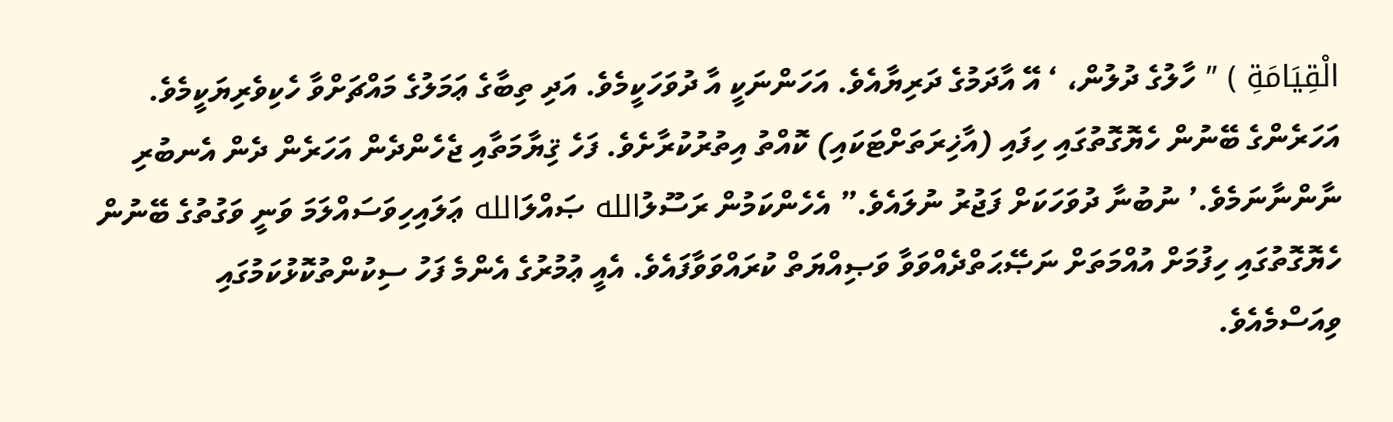الْقِيَامَةِ ) ” ހާލުގެ ދުލުން، ‘ އޭ އާދަމުގެ ދަރިޔާއެވެ. އަހަންނަކީ އާ ދުވަހަކީމެވެ. އަދި ތިބާގެ ޢަމަލުގެ މައްޗަށްވާ ހެކިވެރިޔަކީމެވެ. އަހަރެންގެ ބޭނުން ހެޔޮގޮތުގައި ހިފައި (އާޚިރަތަށްޓަކައި) ކޮއްތު އިތުރުކުރާށެވެ. ފަހެ ޤިޔާމަތާއި ޖެހެންދެން އަހަރެން ދެން އެނބުރި ނާންނާނަމެވެ.’ ނުބުނާ ދުވަހަކަށް ފަޖުރު ނުލައެވެ.” އެހެންކަމުން ރަސޫލުالله ޞައްލަالله ޢަލައިހިވަސައްލަމަ ވަނީ ވަގުތުގެ ބޭނުން ހެޔޮގޮތުގައި ހިފުމަށް އުއްމަތަށް ނަޞޭޙަތްދެއްވަވާ ވަޞިއްޔަތް ކުރައްވަވާފައެވެ. އެއީ ޢުމުރުގެ އެންމެ ފަހު ސިކުންތުކޮޅުކަމުގައި ވިއަސްމެއެވެ.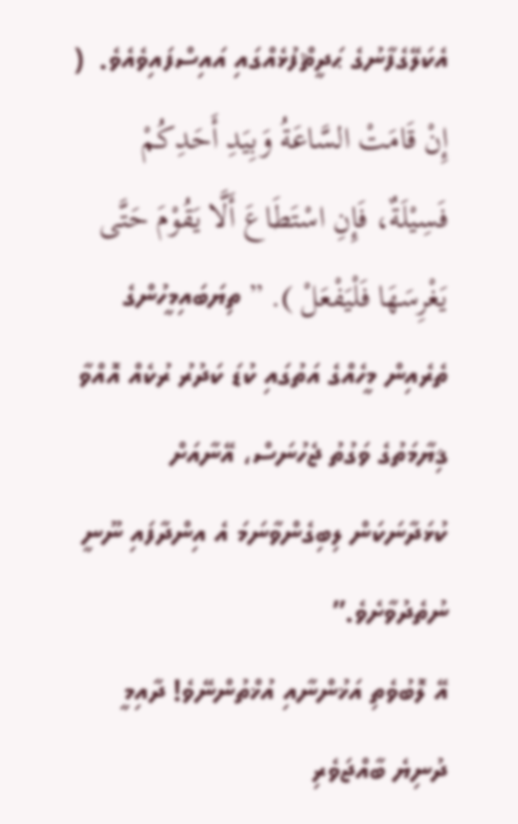އެކަލޭގެފާނުގެ ޙަދީޘްފުޅެއްގައި އައިސްފައިވެއެވެ.  ( إِنْ قَامَتْ السَّاعَةُ وَبِيَدِ أَحَدِكُمْ فَسِيْلَةٌ، فَإِنِ اسْتَطَاعَ أَلَّا يَقُوْمَ حَتَّى يَغْرِسَهَا فَلْيَفْعَلْ ). ” ތިޔަބައިމީހުންގެ ތެރެއިން މީހެއްގެ އަތުގައި ކުޑަ ކަދުރު ރުކެއް އޮއްވާ ޤިޔާމަތުގެ ވަގުތު ޖެހުނަސް، އޭނާއަށް ކުޅަދާނަކަން ލިބިގެންވާނަމަ އެ އިންދާފައި ނޫނީ ނުތެދުވާށެވެ.”
އޭ ލޮބުވެތި އަޚުންނާއި އުޚްތުންނޭވެ! ދާއިމީ ދުނިޔެ ބާއްޖަވެރި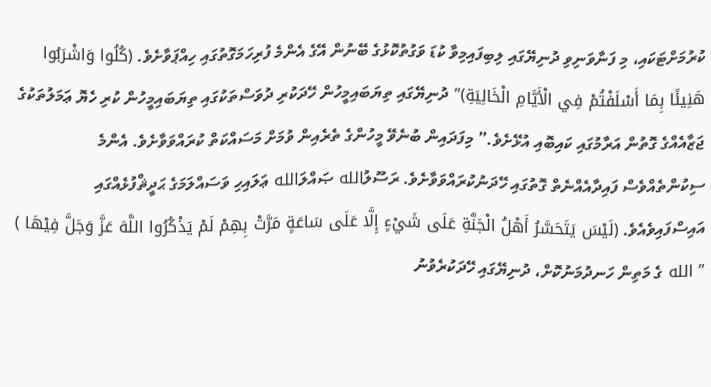ކުރުމަށްޓަކައި، މި ފަނާވަނިވި ދުނިޔޭގައި ލިބިފައިމިވާ ކުޑަ ވަގުތުކޮޅުގެ ބޭނުން އޭގެ އެންމެ ފުރިހަމަގޮތުގައި ހިއްޕަވާށެވެ. (كُلُوا وَاشْرَبُوا هَنِيئًا بِمَا أَسْلَفْتُمْ فِي الْأَيَّامِ الْخَالِيَةِ)” ދުނިޔޭގައި ތިޔަބައިމީހުން ހޭދަކުރި ދުވަސްތަކުގައި ތިޔަބައިމީހުން ކުރި ހެޔޮ ޢަމަލުތަކުގެ ޖަޒާއެއްގެ ގޮތުން އަރާމުގައި ކައިބޮއި އުޅޭށެވެ.” މިފަދައިން ބުނެވޭ މީހުންގެ ތެރެއިން ވުމަށް މަސައްކަތް ކުރައްވަވާށެވެ. އެންމެ ސިކުންތެއްވެސް ފައިދާއެއްނެތް ގޮތުގައި ހޭދަނުކުރައްވަވާށެވެ. ރަސޫލުالله ޞައްލަالله ޢަލައިހި ވަސައްލަމަގެ ޙަދީޘްފުޅެއްގައި އައިސްފައިވެއެވެ. (لَيْسَ يَتَحَسَّرُ أَهْلُ الْجَنَّةِ عَلَى شَيْءٍ إِلَّا عَلَى سَاعَةٍ مَرَّتْ بِهِمْ لَمْ يَذْكُرُوا اللَّهَ عَزَّ وَجَلَّ فِيْهَا ) ” الله ގެ މަތިން ހަނދުމަނުކޮށް، ދުނިޔޭގައި ހޭދަކުރެވުނު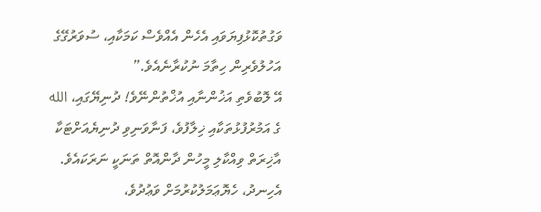ވަގުތުކޮޅުފިޔަވައި އެހެން އެއްވެސް ކަމަކާއި، ސުވަރުގޭގެ އަހުލުވެރިން ހިތާމަ ނުކުރާނެއެވެ.”
އޭ ލޮބުވެތި އަޚުންނާއި އުޚްތުންނޭވެ! ދުނިޔޭގައި، الله ގެ އަމުރުފުޅުތަކާއި ޚިލާފުވެ، ފަނާވަނިވި ދުނިޔެއަށްޓަކާ އާޚިރަތް ވިއްކާލި މީހުން ދާންއޮތް ތަނަކީ ނަރަކައެވެ. އެހިނދު، ހެޔޮޢަމަލުކުރުމަށް ވަޢުދުވެ،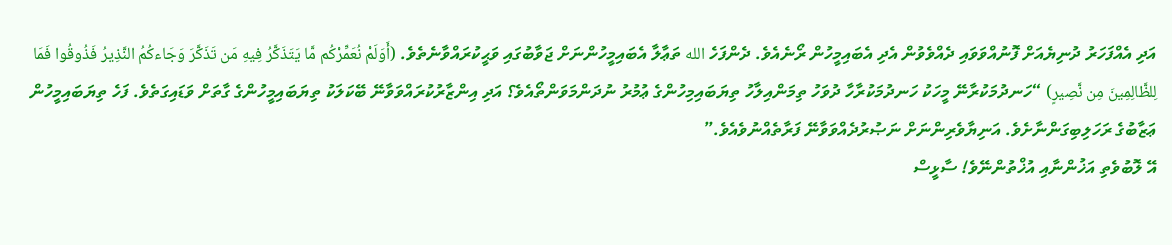އަދި އެއްފަހަރު ދުނިޔެއަށް ފޮނުއްވަވައި ދެއްވެވުން އެދި އެބައިމީހުން ރޯނެއެވެ. ދެންފަހެ الله ތަޢާލާ އެބައިމީހުންނަށް ޖަވާބުގައި ވަޙީކުރައްވާނެތެވެ. (أَوَلَمْ نُعَمِّرْكُم مَّا يَتَذَكَّرُ فِيهِ مَن تَذَكَّرَ وَجَاءكُمُ النَّذِيرُ فَذُوقُوا فَمَا لِلظَّالِمِينَ مِن نَّصِيرٍ) “ހަނދުމަކުރާނޭ މީހަކު ހަނދުމަކުރާހާ ދުވަހު ތިމަންއިލާހު ތިޔަބައިމިހުންގެ ޢުމުރު ނުދަންމަވަންތޯއެވެ؟ އަދި އިންޒާރުކުރައްވަވާނޭ ބޭކަލަކު ތިޔަބައިމީހުންގެ ގާތަށް ވަޑައިގަތެވެ. ފަހެ ތިޔަބައިމީހުން ޢަޒާބުގެ ރަހަލިބިގަންނާށެވެ. އަނިޔާވެރިންނަށް ނަޞުރުދެއްވަވާނޭ ފަރާތެއްނުވެއެވެ.”
އޭ ލޮބުވެތި އަޚުންނާއި އުޚްތުންނޭވެ! ސާޅީސް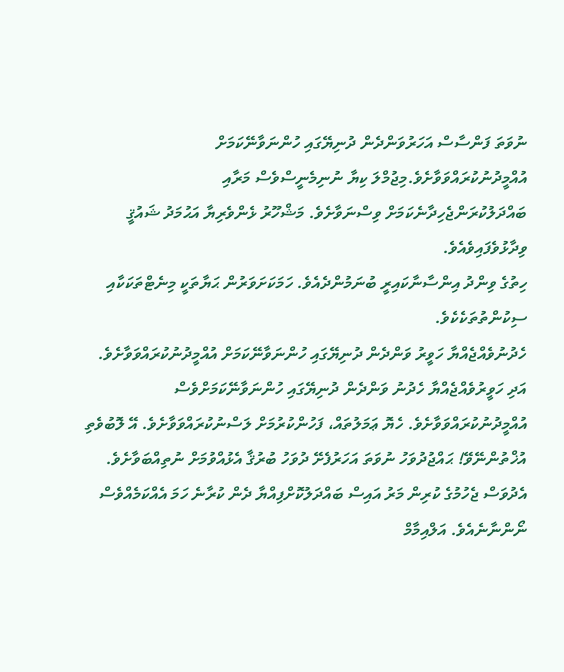ނުވަތަ ފަންސާސް އަހަރުވަންދެން ދުނިޔޭގައި ހުންނަވާނޭކަމަށް އުއްމީދުނުކުރައްވަވާށެވެ.މިޖުމްލަ ކިޔާ ނުނިމެނީސްވެސް މަރާއި ބައްދަލުކުރަންޖެހިދާނެކަމަށް ވިސްނަވާށެވެ. މަޝްހޫރު ޅެންވެރިޔާ އަޙުމަދު ޝައުޤީ ވިދާޅުވެފައިވެއެވެ.
ހިތުގެ ވިންދު އިންސާނާކައިރީ ބުނަމުންދެއެވެ. ހަމަކަށަވަރުން ޙަޔާތަކީ މިނެޓްތަކަކާއި ސިކުންތުތަކެކެވެ.
ހެދުނުވެއްޖެއްޔާ ހަވީރު ވަންދެން ދުނިޔޭގައި ހުންނަވާނޭކަމަށް އުއްމީދުނުކުރައްވަވާށެވެ. އަދި ހަވީރުވެއްޖެއްޔާ ހެދުނު ވަންދެން ދުނިޔޭގައި ހުންނަވާނޭކަމަށްވެސް އުއްމީދުނުކުރައްވަވާށެވެ. ހެޔޮ ޢަމަލުތައް، ފަހުންކުރުމަށް ލަސްނުކުރައްވަވާށެވެ. އޭ ލޮބުވެތި އުޚްތުންނޭވޭ! ޙައްޖުދުވަހު ނުވަތަ އަހަރުފެށޭ ދުވަހު ބުރުޤާ އެޅުއްވުމަށް ނުތިއްބަވާށެވެ. އެދުވަސް ޖެހުމުގެ ކުރިން މަރު އައިސް ބައްދަލުކޮށްފިއްޔާ ދެން ކުރާނެ ހަމަ އެއްކަމެއްވެސް ނޯންނާނެއެވެ. އަލްއިމާމް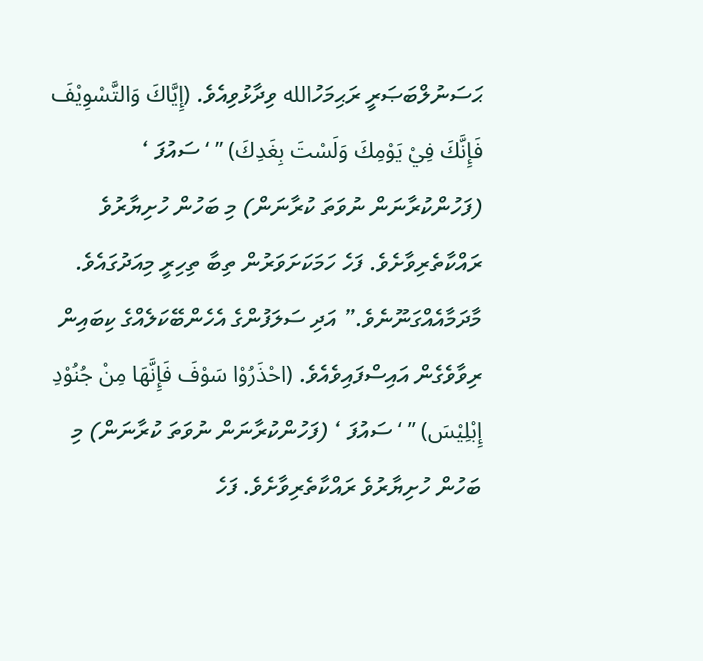ޙަސަނުލްބަޞަރީ ރަޙިމަހުالله ވިދާޅުވިއެވެ. (إِيَّاكَ وَالتَّسْوِيْفَ فَإِنَّكَ فِيْ يَوْمِكَ وَلَسْتَ بِغَدِكَ) ” ‘ ސައުފަ ‘ (ފަހުންކުރާނަން ނުވަތަ ކުރާނަން) މި ބަހުން ހުށިޔާރުވެ ރައްކާތެރިވާށެވެ. ފަހެ ހަމަކަށަވަރުން ތިބާ ތިހިރީ މިއަދުގައެވެ. މާދަމާއެއްގަނޫނެވެ.” އަދި ސަލަފުންގެ އެހެންބޭކަލެއްގެ ކިބައިން ރިވާވެގެން އައިސްފައިވެއެވެ. (احْذَرُوْا سَوْفَ فَإِنَّهَا مِنْ جُنُوْدِ إِبْلِيْسَ) ” ‘ ސައުފަ ‘ (ފަހުންކުރާނަން ނުވަތަ ކުރާނަން) މި ބަހުން ހުށިޔާރުވެ ރައްކާތެރިވާށެވެ. ފަހެ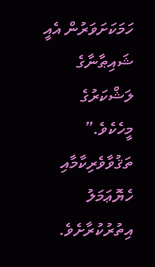ހަމަކަށަވަރުން އެއީ ޝައިޠާނާގެ ލަޝްކަރުގެ މީހެކެވެ.”
ތަޤުވާވެރިކާމާއި ހެޔޮޢަމަލު އިތުރުކުރާށެވެ.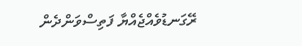ރޭގަނޑުވެއްޖެއްޔާ ފަތިސްވަންދެން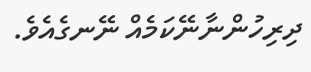ދިރިހުންނާނޭކަމެއް ނޭނގެއެވެ.